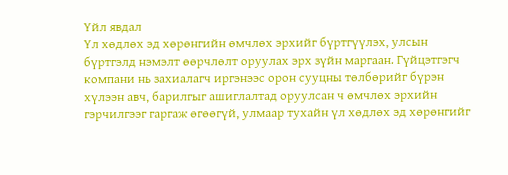Үйл явдал
Үл хөдлөх эд хөрөнгийн өмчлөх эрхийг бүртгүүлэх, улсын бүртгэлд нэмэлт өөрчлөлт оруулах эрх зүйн маргаан. Гүйцэтгэгч компани нь захиалагч иргэнээс орон сууцны төлбөрийг бүрэн хүлээн авч, барилгыг ашиглалтад оруулсан ч өмчлөх эрхийн гэрчилгээг гаргаж өгөөгүй, улмаар тухайн үл хөдлөх эд хөрөнгийг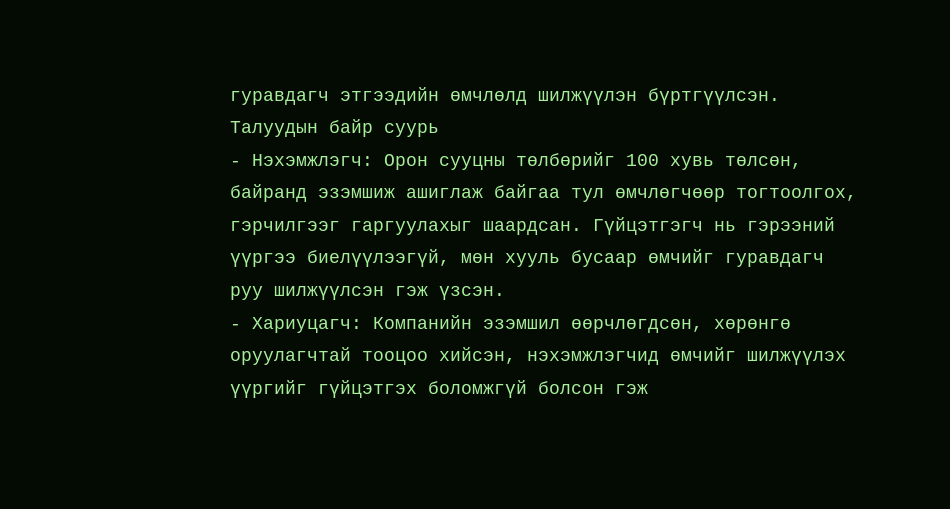гуравдагч этгээдийн өмчлөлд шилжүүлэн бүртгүүлсэн.
Талуудын байр суурь
- Нэхэмжлэгч: Орон сууцны төлбөрийг 100 хувь төлсөн, байранд эзэмшиж ашиглаж байгаа тул өмчлөгчөөр тогтоолгох, гэрчилгээг гаргуулахыг шаардсан. Гүйцэтгэгч нь гэрээний үүргээ биелүүлээгүй, мөн хууль бусаар өмчийг гуравдагч руу шилжүүлсэн гэж үзсэн.
- Хариуцагч: Компанийн эзэмшил өөрчлөгдсөн, хөрөнгө оруулагчтай тооцоо хийсэн, нэхэмжлэгчид өмчийг шилжүүлэх үүргийг гүйцэтгэх боломжгүй болсон гэж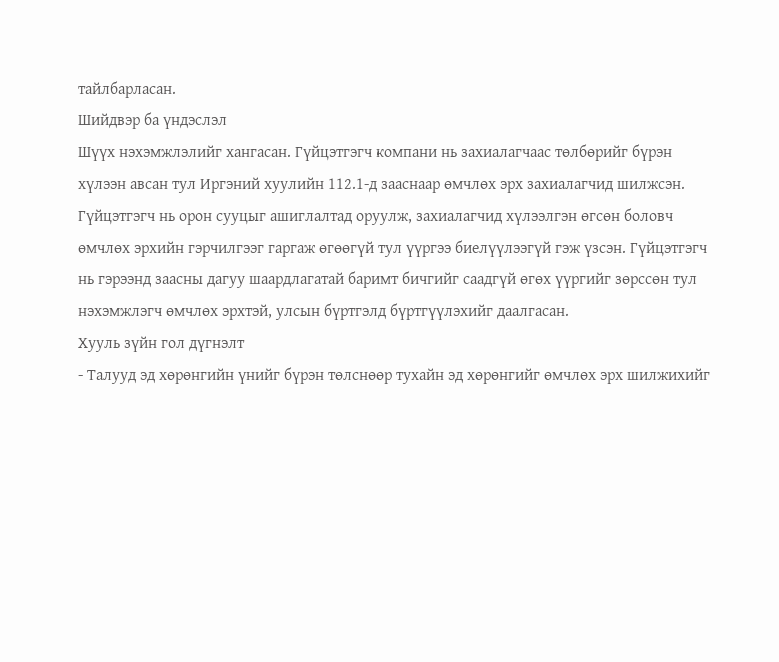тайлбарласан.
Шийдвэр ба үндэслэл
Шүүх нэхэмжлэлийг хангасан. Гүйцэтгэгч компани нь захиалагчаас төлбөрийг бүрэн хүлээн авсан тул Иргэний хуулийн 112.1-д зааснаар өмчлөх эрх захиалагчид шилжсэн. Гүйцэтгэгч нь орон сууцыг ашиглалтад оруулж, захиалагчид хүлээлгэн өгсөн боловч өмчлөх эрхийн гэрчилгээг гаргаж өгөөгүй тул үүргээ биелүүлээгүй гэж үзсэн. Гүйцэтгэгч нь гэрээнд заасны дагуу шаардлагатай баримт бичгийг саадгүй өгөх үүргийг зөрссөн тул нэхэмжлэгч өмчлөх эрхтэй, улсын бүртгэлд бүртгүүлэхийг даалгасан.
Хууль зүйн гол дүгнэлт
- Талууд эд хөрөнгийн үнийг бүрэн төлснөөр тухайн эд хөрөнгийг өмчлөх эрх шилжихийг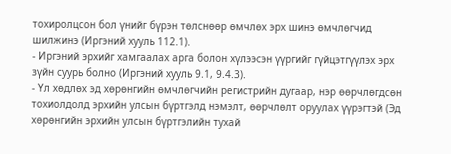тохиролцсон бол үнийг бүрэн төлснөөр өмчлөх эрх шинэ өмчлөгчид шилжинэ (Иргэний хууль 112.1).
- Иргэний эрхийг хамгаалах арга болон хүлээсэн үүргийг гүйцэтгүүлэх эрх зүйн суурь болно (Иргэний хууль 9.1, 9.4.3).
- Үл хөдлөх эд хөрөнгийн өмчлөгчийн регистрийн дугаар, нэр өөрчлөгдсөн тохиолдолд эрхийн улсын бүртгэлд нэмэлт, өөрчлөлт оруулах үүрэгтэй (Эд хөрөнгийн эрхийн улсын бүртгэлийн тухай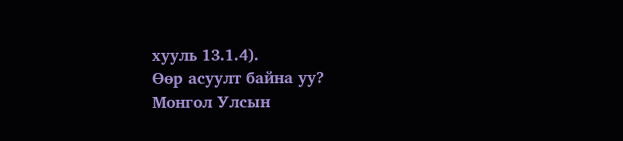хууль 13.1.4).
Өөр асуулт байна уу?
Монгол Улсын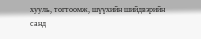хууль, тогтоомж, шүүхийн шийдвэрийн санд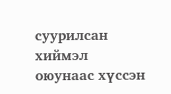суурилсан хиймэл оюунаас хүссэн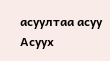асуултаа асуу
Асуух